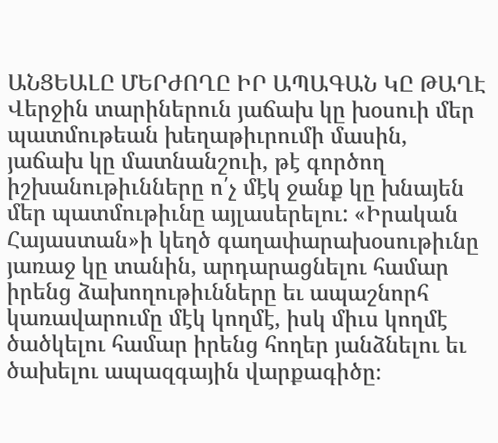ԱՆՑԵԱԼԸ ՄԵՐԺՈՂԸ ԻՐ ԱՊԱԳԱՆ ԿԸ ԹԱՂԷ
Վերջին տարիներուն յաճախ կը խօսուի մեր պատմութեան խեղաթիւրումի մասին, յաճախ կը մատնանշուի, թէ գործող իշխանութիւնները ո՛չ մէկ ջանք կը խնայեն մեր պատմութիւնը այլասերելու: «Իրական Հայաստան»ի կեղծ գաղափարախօսութիւնը յառաջ կը տանին, արդարացնելու համար իրենց ձախողութիւնները եւ ապաշնորհ կառավարումը մէկ կողմէ, իսկ միւս կողմէ ծածկելու համար իրենց հողեր յանձնելու եւ ծախելու ապազգային վարքագիծը։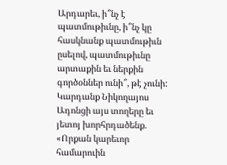Արդարեւ, ի՞նչ է պատմութիւնը, ի՞նչ կը հասկնանք պատմութիւն ըսելով, պատմութիւնը արտաքին եւ ներքին գործօններ ունի՞, թէ չունի: Կարդանք Նիկողայոս Ադոնցի այս տողերը եւ յետոյ խորհրդածենք. «Որքան կարեւոր համարուին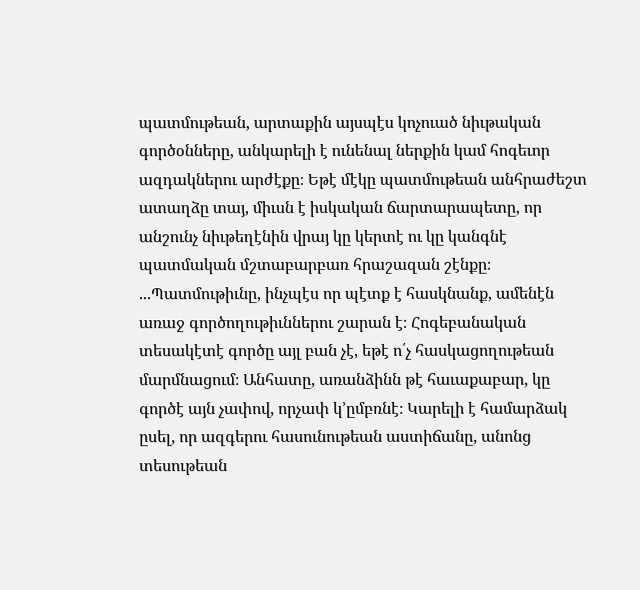պատմութեան, արտաքին այսպէս կոչուած նիւթական գործօնները, անկարելի է ունենալ ներքին կամ հոգեւոր ազդակներու արժէքը։ Եթէ մէկը պատմութեան անհրաժեշտ ատաղձը տայ, միւսն է իսկական ճարտարապետը, որ անշունչ նիւթեղէնին վրայ կը կերտէ ու կը կանգնէ պատմական մշտաբարբառ հրաշազան շէնքը։
...Պատմութիւնը, ինչպէս որ պէտք է հասկնանք, ամենէն առաջ գործողութիւններու շարան է։ Հոգեբանական տեսակէտէ գործը այլ բան չէ, եթէ ո՛չ հասկացողութեան մարմնացում։ Անհատը, առանձինն թէ հաւաքաբար, կը գործէ այն չափով, որչափ կ՚ըմբռնէ։ Կարելի է համարձակ ըսել, որ ազգերու հասունութեան աստիճանը, անոնց տեսութեան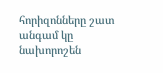հորիզոնները շատ անգամ կը նախորոշեն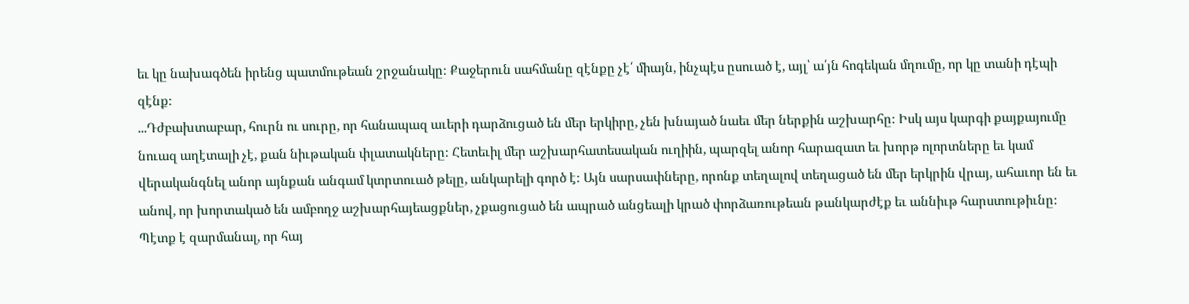եւ կը նախագծեն իրենց պատմութեան շրջանակը։ Քաջերուն սահմանը զէնքը չէ՛ միայն, ինչպէս ըսուած է, այլ՝ ա՛յն հոգեկան մղումը, որ կը տանի դէպի զէնք։
...Դժբախտաբար, հուրն ու սուրը, որ հանապազ աւերի դարձուցած են մեր երկիրը, չեն խնայած նաեւ մեր ներքին աշխարհը։ Իսկ այս կարգի քայքայումը նուազ աղէտալի չէ, քան նիւթական փլատակները։ Հետեւիլ մեր աշխարհատեսական ուղիին, պարզել անոր հարազատ եւ խորթ ոլորտները եւ կամ վերականգնել անոր այնքան անգամ կտրտուած թելը, անկարելի գործ է։ Այն սարսափները, որոնք տեղալով տեղացած են մեր երկրին վրայ, ահաւոր են եւ անով, որ խորտակած են ամբողջ աշխարհայեացքներ, չքացուցած են ապրած անցեալի կրած փորձառութեան թանկարժէք եւ աննիւթ հարստութիւնը։
Պէտք է զարմանալ, որ հայ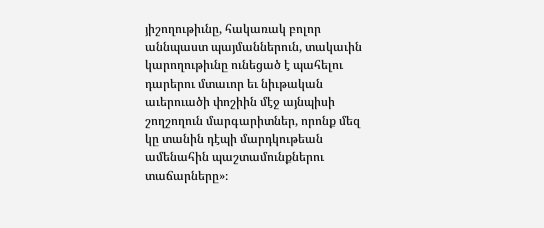յիշողութիւնը, հակառակ բոլոր աննպաստ պայմաններուն, տակաւին կարողութիւնը ունեցած է պահելու դարերու մտաւոր եւ նիւթական աւերուածի փոշիին մէջ այնպիսի շողշողուն մարգարիտներ, որոնք մեզ կը տանին դէպի մարդկութեան ամենահին պաշտամունքներու տաճարները»։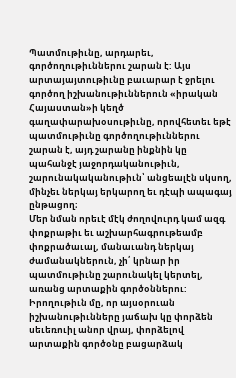Պատմութիւնը, արդարեւ, գործողութիւններու շարան է: Այս արտայայտութիւնը բաւարար է ջրելու գործող իշխանութիւններուն «իրական Հայաստան»ի կեղծ գաղափարախօսութիւնը, որովհետեւ եթէ պատմութիւնը գործողութիւններու շարան է, այդ շարանը ինքնին կը պահանջէ յաջորդականութիւն, շարունակականութիւն՝ անցեալէն սկսող, մինչեւ ներկայ երկարող եւ դէպի ապագայ ընթացող։
Մեր նման որեւէ մէկ ժողովուրդ կամ ազգ փոքրաթիւ եւ աշխարհագրութեամբ փոքրածաւալ, մանաւանդ ներկայ ժամանակներուն, չի՛ կրնար իր պատմութիւնը շարունակել կերտել, առանց արտաքին գործօններու: Իրողութիւն մը, որ այսօրուան իշխանութիւնները յաճախ կը փորձեն սեւեռուիլ անոր վրայ, փորձելով արտաքին գործօնը բացարձակ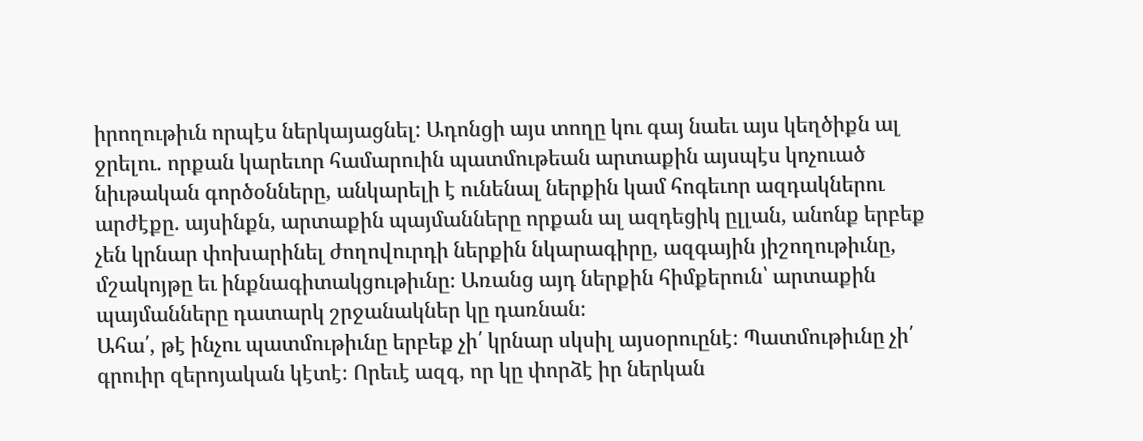իրողութիւն որպէս ներկայացնել: Ադոնցի այս տողը կու գայ նաեւ այս կեղծիքն ալ ջրելու. որքան կարեւոր համարուին պատմութեան արտաքին այսպէս կոչուած նիւթական գործօնները, անկարելի է ունենալ ներքին կամ հոգեւոր ազդակներու արժէքը. այսինքն, արտաքին պայմանները որքան ալ ազդեցիկ ըլլան, անոնք երբեք չեն կրնար փոխարինել ժողովուրդի ներքին նկարագիրը, ազգային յիշողութիւնը, մշակոյթը եւ ինքնագիտակցութիւնը։ Առանց այդ ներքին հիմքերուն՝ արտաքին պայմանները դատարկ շրջանակներ կը դառնան։
Ահա՛, թէ ինչու պատմութիւնը երբեք չի՛ կրնար սկսիլ այսօրուընէ։ Պատմութիւնը չի՛ գրուիր զերոյական կէտէ։ Որեւէ ազգ, որ կը փորձէ իր ներկան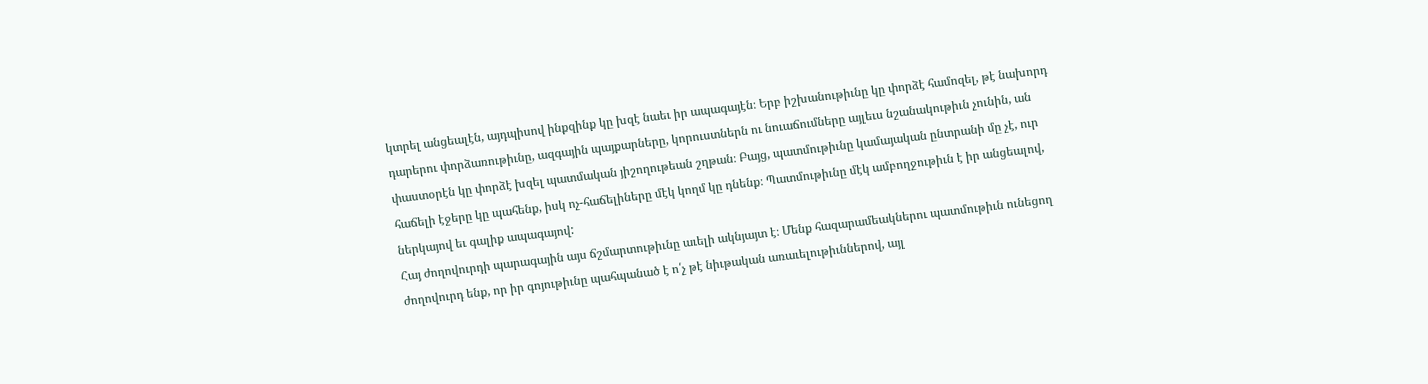կտրել անցեալէն, այդպիսով ինքզինք կը խզէ նաեւ իր ապագայէն։ Երբ իշխանութիւնը կը փորձէ համոզել, թէ նախորդ դարերու փորձառութիւնը, ազգային պայքարները, կորուստներն ու նուաճումները այլեւս նշանակութիւն չունին, ան փաստօրէն կը փորձէ խզել պատմական յիշողութեան շղթան։ Բայց, պատմութիւնը կամայական ընտրանի մը չէ, ուր հաճելի էջերը կը պահենք, իսկ ոչ-հաճելիները մէկ կողմ կը դնենք։ Պատմութիւնը մէկ ամբողջութիւն է իր անցեալով, ներկայով եւ գալիք ապագայով:
Հայ ժողովուրդի պարագային այս ճշմարտութիւնը աւելի ակնյայտ է։ Մենք հազարամեակներու պատմութիւն ունեցող ժողովուրդ ենք, որ իր գոյութիւնը պահպանած է ո՛չ թէ նիւթական առաւելութիւններով, այլ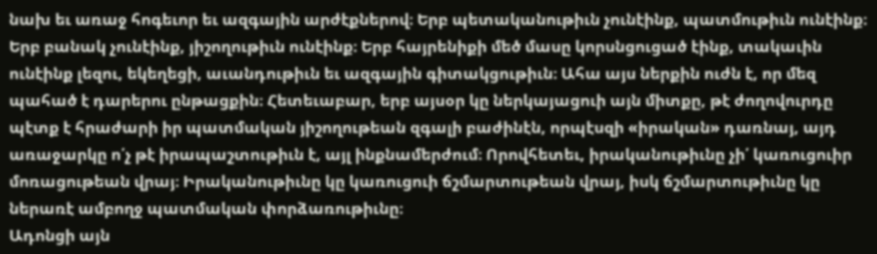նախ եւ առաջ հոգեւոր եւ ազգային արժէքներով։ Երբ պետականութիւն չունէինք, պատմութիւն ունէինք։ Երբ բանակ չունէինք, յիշողութիւն ունէինք։ Երբ հայրենիքի մեծ մասը կորսնցուցած էինք, տակաւին ունէինք լեզու, եկեղեցի, աւանդութիւն եւ ազգային գիտակցութիւն։ Ահա այս ներքին ուժն է, որ մեզ պահած է դարերու ընթացքին։ Հետեւաբար, երբ այսօր կը ներկայացուի այն միտքը, թէ ժողովուրդը պէտք է հրաժարի իր պատմական յիշողութեան զգալի բաժինէն, որպէսզի «իրական» դառնայ, այդ առաջարկը ո՛չ թէ իրապաշտութիւն է, այլ ինքնամերժում։ Որովհետեւ, իրականութիւնը չի՛ կառուցուիր մոռացութեան վրայ։ Իրականութիւնը կը կառուցուի ճշմարտութեան վրայ, իսկ ճշմարտութիւնը կը ներառէ ամբողջ պատմական փորձառութիւնը։
Ադոնցի այն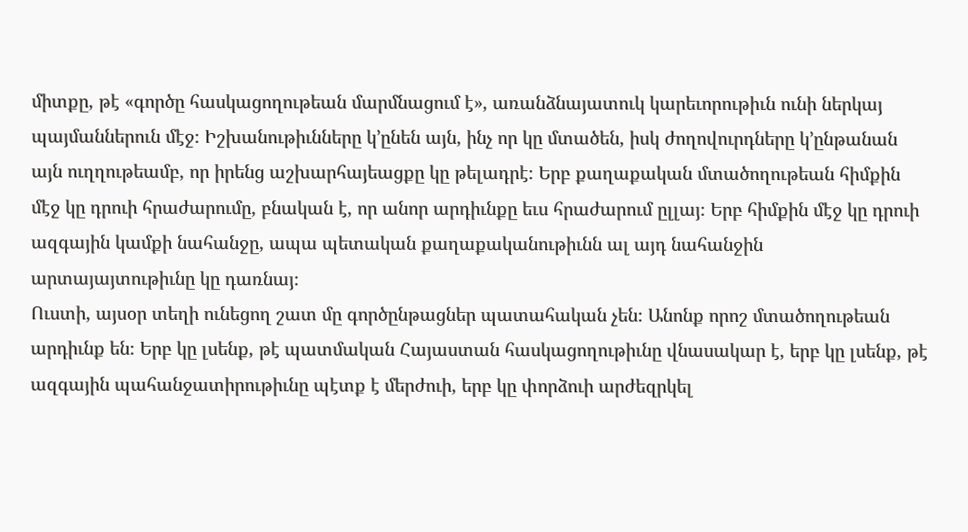միտքը, թէ «գործը հասկացողութեան մարմնացում է», առանձնայատուկ կարեւորութիւն ունի ներկայ պայմաններուն մէջ։ Իշխանութիւնները կ՚ընեն այն, ինչ որ կը մտածեն, իսկ ժողովուրդները կ՚ընթանան այն ուղղութեամբ, որ իրենց աշխարհայեացքը կը թելադրէ։ Երբ քաղաքական մտածողութեան հիմքին մէջ կը դրուի հրաժարումը, բնական է, որ անոր արդիւնքը եւս հրաժարում ըլլայ։ Երբ հիմքին մէջ կը դրուի ազգային կամքի նահանջը, ապա պետական քաղաքականութիւնն ալ այդ նահանջին արտայայտութիւնը կը դառնայ։
Ուստի, այսօր տեղի ունեցող շատ մը գործընթացներ պատահական չեն։ Անոնք որոշ մտածողութեան արդիւնք են։ Երբ կը լսենք, թէ պատմական Հայաստան հասկացողութիւնը վնասակար է, երբ կը լսենք, թէ ազգային պահանջատիրութիւնը պէտք է մերժուի, երբ կը փորձուի արժեզրկել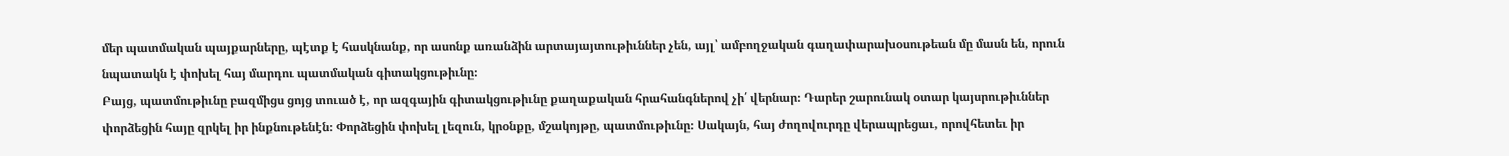մեր պատմական պայքարները, պէտք է հասկնանք, որ ասոնք առանձին արտայայտութիւններ չեն, այլ՝ ամբողջական գաղափարախօսութեան մը մասն են, որուն նպատակն է փոխել հայ մարդու պատմական գիտակցութիւնը։
Բայց, պատմութիւնը բազմիցս ցոյց տուած է, որ ազգային գիտակցութիւնը քաղաքական հրահանգներով չի՛ վերնար։ Դարեր շարունակ օտար կայսրութիւններ փորձեցին հայը զրկել իր ինքնութենէն։ Փորձեցին փոխել լեզուն, կրօնքը, մշակոյթը, պատմութիւնը։ Սակայն, հայ ժողովուրդը վերապրեցաւ, որովհետեւ իր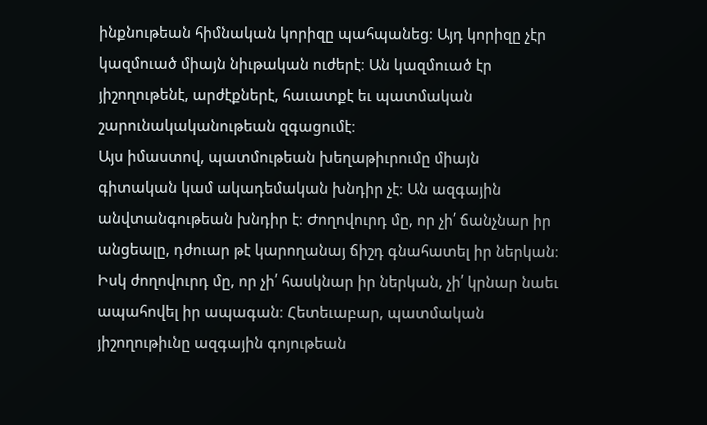ինքնութեան հիմնական կորիզը պահպանեց։ Այդ կորիզը չէր կազմուած միայն նիւթական ուժերէ։ Ան կազմուած էր յիշողութենէ, արժէքներէ, հաւատքէ եւ պատմական շարունակականութեան զգացումէ։
Այս իմաստով, պատմութեան խեղաթիւրումը միայն գիտական կամ ակադեմական խնդիր չէ։ Ան ազգային անվտանգութեան խնդիր է։ Ժողովուրդ մը, որ չի՛ ճանչնար իր անցեալը, դժուար թէ կարողանայ ճիշդ գնահատել իր ներկան։ Իսկ ժողովուրդ մը, որ չի՛ հասկնար իր ներկան, չի՛ կրնար նաեւ ապահովել իր ապագան։ Հետեւաբար, պատմական յիշողութիւնը ազգային գոյութեան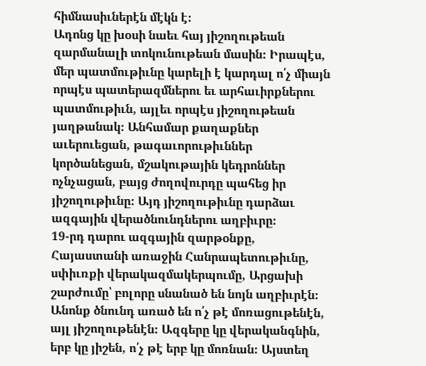հիմնասիւներէն մէկն է։
Ադոնց կը խօսի նաեւ հայ յիշողութեան զարմանալի տոկունութեան մասին։ Իրապէս, մեր պատմութիւնը կարելի է կարդալ ո՛չ միայն որպէս պատերազմներու եւ արհաւիրքներու պատմութիւն, այլեւ որպէս յիշողութեան յաղթանակ։ Անհամար քաղաքներ աւերուեցան, թագաւորութիւններ կործանեցան, մշակութային կեդրոններ ոչնչացան, բայց ժողովուրդը պահեց իր յիշողութիւնը։ Այդ յիշողութիւնը դարձաւ ազգային վերածնունդներու աղբիւրը։
19-րդ դարու ազգային զարթօնքը, Հայաստանի առաջին Հանրապետութիւնը, սփիւռքի վերակազմակերպումը, Արցախի շարժումը՝ բոլորը սնանած են նոյն աղբիւրէն։ Անոնք ծնունդ առած են ո՛չ թէ մոռացութենէն, այլ յիշողութենէն։ Ազգերը կը վերականգնին, երբ կը յիշեն, ո՛չ թէ երբ կը մոռնան։ Այստեղ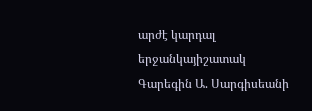արժէ կարդալ երջանկայիշատակ Գարեգին Ա. Սարգիսեանի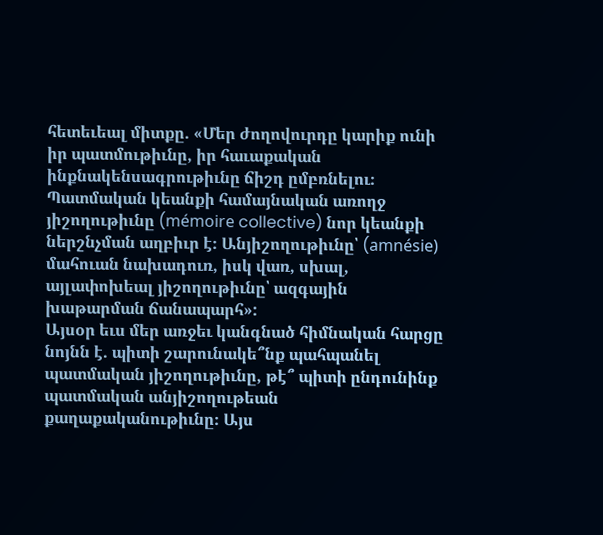հետեւեալ միտքը. «Մեր ժողովուրդը կարիք ունի իր պատմութիւնը, իր հաւաքական ինքնակենսագրութիւնը ճիշդ ըմբռնելու։ Պատմական կեանքի համայնական առողջ յիշողութիւնը (mémoire collective) նոր կեանքի ներշնչման աղբիւր է։ Անյիշողութիւնը՝ (amnésie) մահուան նախադուռ, իսկ վառ, սխալ, այլափոխեալ յիշողութիւնը՝ ազգային խաթարման ճանապարհ»:
Այսօր եւս մեր առջեւ կանգնած հիմնական հարցը նոյնն է. պիտի շարունակե՞նք պահպանել պատմական յիշողութիւնը, թէ՞ պիտի ընդունինք պատմական անյիշողութեան քաղաքականութիւնը։ Այս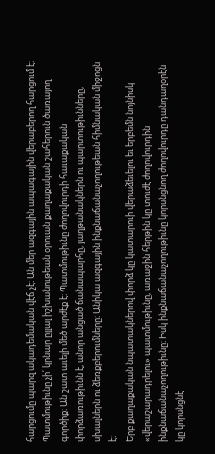հարցումը պարզ ակադեմական վէճ չէ։ Ան մեր ազգային ապագային վերաբերող հարցում է։
Պատմութիւնը չի՛ կրնար ըլլալ իշխանութեան օրուան քաղաքական շահերուն ծառայող գործիք։ Ան շատ աւելի մեծ արժէք է։ Պատմութիւնը ժողովուրդի հաւաքական փորձառութիւնն է, անոր անցած ճանապարհը, յաղթանակներն ու պարտութիւնները, սխալներն ու ձեռքբերումները։ Անիկա ազգային ինքնաճանաչողութեան հիմնական միջոցն է։
Երբ քաղաքական նպատակներով փորձ կը կատարուի վերաձեւելու եւ երբեմն նոյնիսկ «վերաշարադրելու» պատմութիւնը, առաջին հերթին կը տուժէ ժողովուրդին ինքնաճանաչողութիւնը։ Իսկ ինքնաճանաչողութիւնը կորսնցնող ժողովուրդը դանդաղօրէն կը կորսնցնէ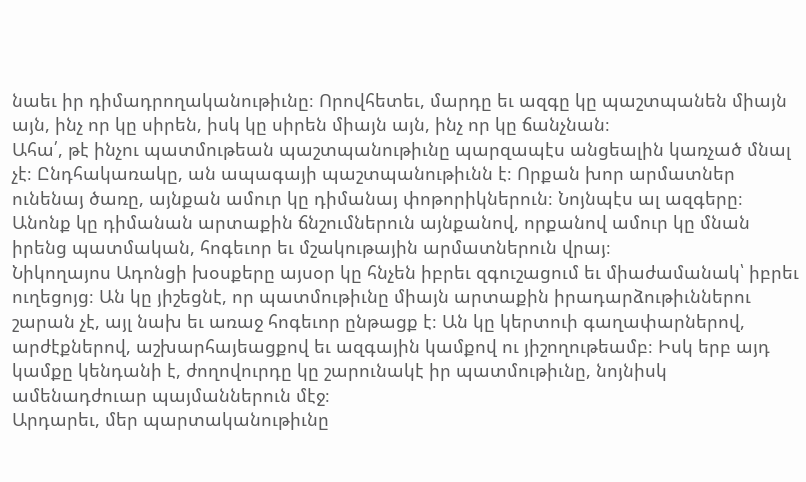նաեւ իր դիմադրողականութիւնը։ Որովհետեւ, մարդը եւ ազգը կը պաշտպանեն միայն այն, ինչ որ կը սիրեն, իսկ կը սիրեն միայն այն, ինչ որ կը ճանչնան։
Ահա՛, թէ ինչու պատմութեան պաշտպանութիւնը պարզապէս անցեալին կառչած մնալ չէ։ Ընդհակառակը, ան ապագայի պաշտպանութիւնն է։ Որքան խոր արմատներ ունենայ ծառը, այնքան ամուր կը դիմանայ փոթորիկներուն։ Նոյնպէս ալ ազգերը։ Անոնք կը դիմանան արտաքին ճնշումներուն այնքանով, որքանով ամուր կը մնան իրենց պատմական, հոգեւոր եւ մշակութային արմատներուն վրայ։
Նիկողայոս Ադոնցի խօսքերը այսօր կը հնչեն իբրեւ զգուշացում եւ միաժամանակ՝ իբրեւ ուղեցոյց։ Ան կը յիշեցնէ, որ պատմութիւնը միայն արտաքին իրադարձութիւններու շարան չէ, այլ նախ եւ առաջ հոգեւոր ընթացք է։ Ան կը կերտուի գաղափարներով, արժէքներով, աշխարհայեացքով եւ ազգային կամքով ու յիշողութեամբ։ Իսկ երբ այդ կամքը կենդանի է, ժողովուրդը կը շարունակէ իր պատմութիւնը, նոյնիսկ ամենադժուար պայմաններուն մէջ։
Արդարեւ, մեր պարտականութիւնը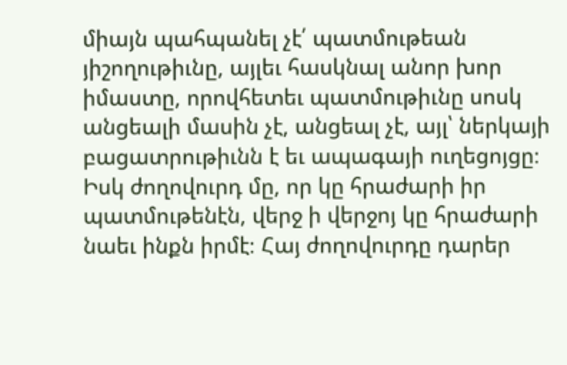միայն պահպանել չէ՛ պատմութեան յիշողութիւնը, այլեւ հասկնալ անոր խոր իմաստը, որովհետեւ պատմութիւնը սոսկ անցեալի մասին չէ, անցեալ չէ, այլ՝ ներկայի բացատրութիւնն է եւ ապագայի ուղեցոյցը։ Իսկ ժողովուրդ մը, որ կը հրաժարի իր պատմութենէն, վերջ ի վերջոյ կը հրաժարի նաեւ ինքն իրմէ։ Հայ ժողովուրդը դարեր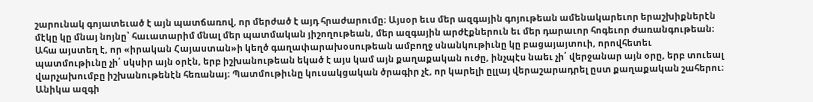շարունակ գոյատեւած է այն պատճառով, որ մերժած է այդ հրաժարումը։ Այսօր եւս մեր ազգային գոյութեան ամենակարեւոր երաշխիքներէն մէկը կը մնայ նոյնը՝ հաւատարիմ մնալ մեր պատմական յիշողութեան, մեր ազգային արժէքներուն եւ մեր դարաւոր հոգեւոր ժառանգութեան։
Ահա այստեղ է, որ «իրական Հայաստան»ի կեղծ գաղափարախօսութեան ամբողջ սնանկութիւնը կը բացայայտուի, որովհետեւ պատմութիւնը չի՛ սկսիր այն օրէն, երբ իշխանութեան եկած է այս կամ այն քաղաքական ուժը, ինչպէս նաեւ չի՛ վերջանար այն օրը, երբ տուեալ վարչախումբը իշխանութենէն հեռանայ։ Պատմութիւնը կուսակցական ծրագիր չէ, որ կարելի ըլլայ վերաշարադրել ըստ քաղաքական շահերու։ Անիկա ազգի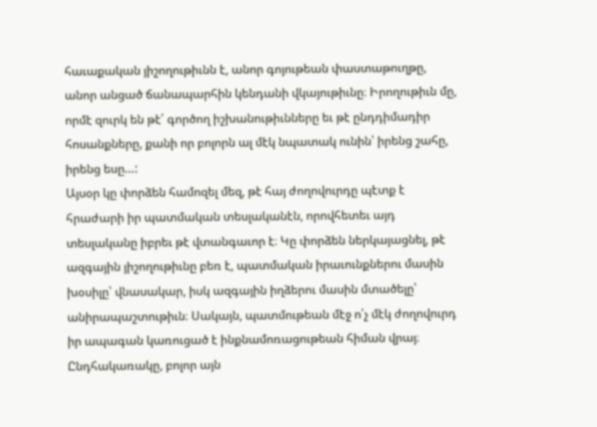հաւաքական յիշողութիւնն է, անոր գոյութեան փաստաթուղթը, անոր անցած ճանապարհին կենդանի վկայութիւնը։ Իրողութիւն մը, որմէ զուրկ են թէ՛ գործող իշխանութիւնները եւ թէ ընդդիմադիր հոսանքները, քանի որ բոլորն ալ մէկ նպատակ ունին՝ իրենց շահը, իրենց եսը…:
Այսօր կը փորձեն համոզել մեզ, թէ հայ ժողովուրդը պէտք է հրաժարի իր պատմական տեսլականէն, որովհետեւ այդ տեսլականը իբրեւ թէ վտանգաւոր է։ Կը փորձեն ներկայացնել, թէ ազգային յիշողութիւնը բեռ է, պատմական իրաւունքներու մասին խօսիլը՝ վնասակար, իսկ ազգային իղձերու մասին մտածելը՝ անիրապաշտութիւն։ Սակայն, պատմութեան մէջ ո՛չ մէկ ժողովուրդ իր ապագան կառուցած է ինքնամոռացութեան հիման վրայ։ Ընդհակառակը, բոլոր այն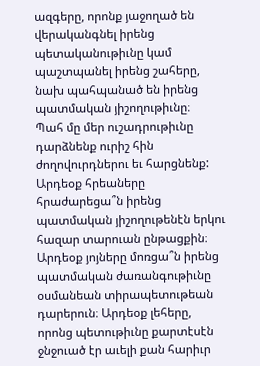ազգերը, որոնք յաջողած են վերականգնել իրենց պետականութիւնը կամ պաշտպանել իրենց շահերը, նախ պահպանած են իրենց պատմական յիշողութիւնը։
Պահ մը մեր ուշադրութիւնը դարձնենք ուրիշ հին ժողովուրդներու եւ հարցնենք: Արդեօք հրեաները հրաժարեցա՞ն իրենց պատմական յիշողութենէն երկու հազար տարուան ընթացքին։ Արդեօք յոյները մոռցա՞ն իրենց պատմական ժառանգութիւնը օսմանեան տիրապետութեան դարերուն։ Արդեօք լեհերը, որոնց պետութիւնը քարտէսէն ջնջուած էր աւելի քան հարիւր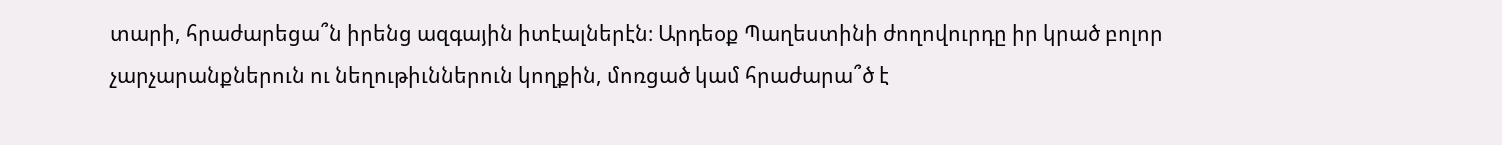տարի, հրաժարեցա՞ն իրենց ազգային իտէալներէն։ Արդեօք Պաղեստինի ժողովուրդը իր կրած բոլոր չարչարանքներուն ու նեղութիւններուն կողքին, մոռցած կամ հրաժարա՞ծ է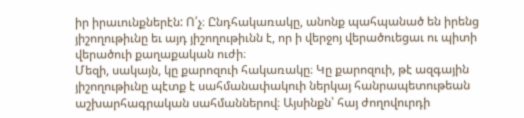իր իրաւունքներէն: Ո՛չ։ Ընդհակառակը, անոնք պահպանած են իրենց յիշողութիւնը եւ այդ յիշողութիւնն է, որ ի վերջոյ վերածուեցաւ ու պիտի վերածուի քաղաքական ուժի։
Մեզի, սակայն, կը քարոզուի հակառակը։ Կը քարոզուի, թէ ազգային յիշողութիւնը պէտք է սահմանափակուի ներկայ հանրապետութեան աշխարհագրական սահմաններով։ Այսինքն՝ հայ ժողովուրդի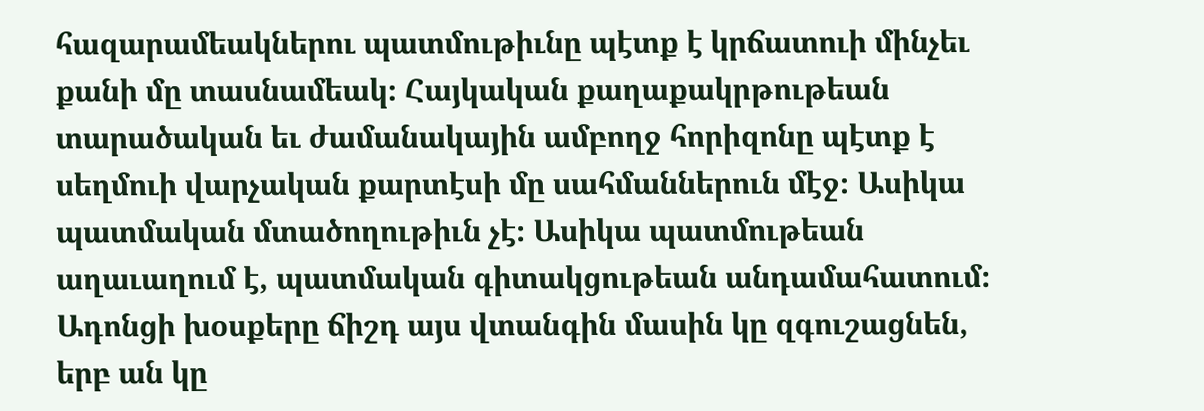հազարամեակներու պատմութիւնը պէտք է կրճատուի մինչեւ քանի մը տասնամեակ։ Հայկական քաղաքակրթութեան տարածական եւ ժամանակային ամբողջ հորիզոնը պէտք է սեղմուի վարչական քարտէսի մը սահմաններուն մէջ։ Ասիկա պատմական մտածողութիւն չէ։ Ասիկա պատմութեան աղաւաղում է, պատմական գիտակցութեան անդամահատում։
Ադոնցի խօսքերը ճիշդ այս վտանգին մասին կը զգուշացնեն, երբ ան կը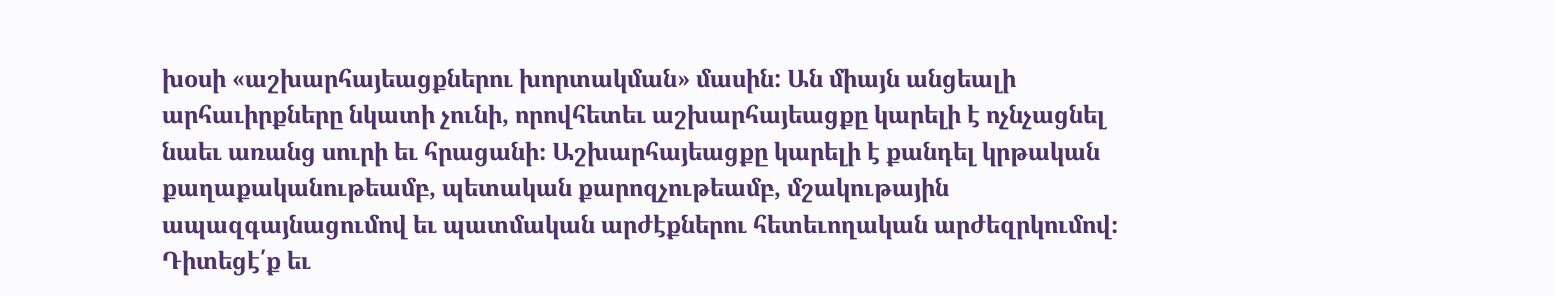խօսի «աշխարհայեացքներու խորտակման» մասին: Ան միայն անցեալի արհաւիրքները նկատի չունի, որովհետեւ աշխարհայեացքը կարելի է ոչնչացնել նաեւ առանց սուրի եւ հրացանի։ Աշխարհայեացքը կարելի է քանդել կրթական քաղաքականութեամբ, պետական քարոզչութեամբ, մշակութային ապազգայնացումով եւ պատմական արժէքներու հետեւողական արժեզրկումով։ Դիտեցէ՛ք եւ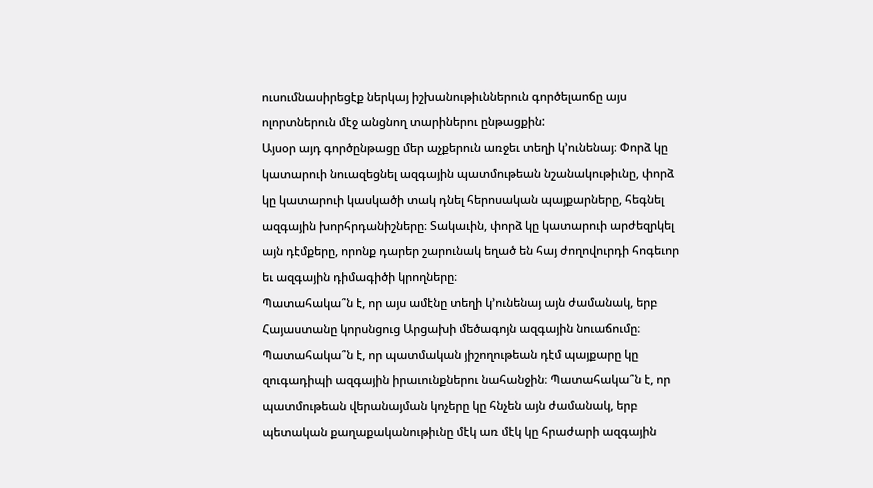ուսումնասիրեցէք ներկայ իշխանութիւններուն գործելաոճը այս ոլորտներուն մէջ անցնող տարիներու ընթացքին:
Այսօր այդ գործընթացը մեր աչքերուն առջեւ տեղի կ՚ունենայ։ Փորձ կը կատարուի նուազեցնել ազգային պատմութեան նշանակութիւնը, փորձ կը կատարուի կասկածի տակ դնել հերոսական պայքարները, հեգնել ազգային խորհրդանիշները։ Տակաւին, փորձ կը կատարուի արժեզրկել այն դէմքերը, որոնք դարեր շարունակ եղած են հայ ժողովուրդի հոգեւոր եւ ազգային դիմագիծի կրողները։
Պատահակա՞ն է, որ այս ամէնը տեղի կ՚ունենայ այն ժամանակ, երբ Հայաստանը կորսնցուց Արցախի մեծագոյն ազգային նուաճումը։ Պատահակա՞ն է, որ պատմական յիշողութեան դէմ պայքարը կը զուգադիպի ազգային իրաւունքներու նահանջին։ Պատահակա՞ն է, որ պատմութեան վերանայման կոչերը կը հնչեն այն ժամանակ, երբ պետական քաղաքականութիւնը մէկ առ մէկ կը հրաժարի ազգային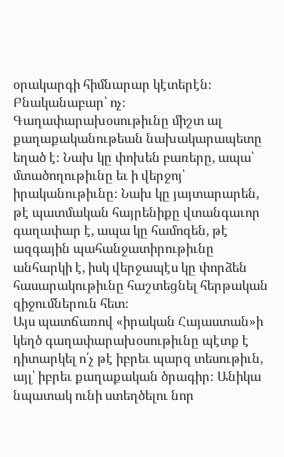օրակարգի հիմնարար կէտերէն։
Բնականաբար՝ ոչ։
Գաղափարախօսութիւնը միշտ ալ քաղաքականութեան նախակարապետը եղած է։ Նախ կը փոխեն բառերը, ապա՝ մտածողութիւնը եւ ի վերջոյ՝ իրականութիւնը։ Նախ կը յայտարարեն, թէ պատմական հայրենիքը վտանգաւոր գաղափար է, ապա կը համոզեն, թէ ազգային պահանջատիրութիւնը անհարկի է, իսկ վերջապէս կը փորձեն հասարակութիւնը հաշտեցնել հերթական զիջումներուն հետ։
Այս պատճառով «իրական Հայաստան»ի կեղծ գաղափարախօսութիւնը պէտք է դիտարկել ո՛չ թէ իբրեւ պարզ տեսութիւն, այլ՝ իբրեւ քաղաքական ծրագիր։ Անիկա նպատակ ունի ստեղծելու նոր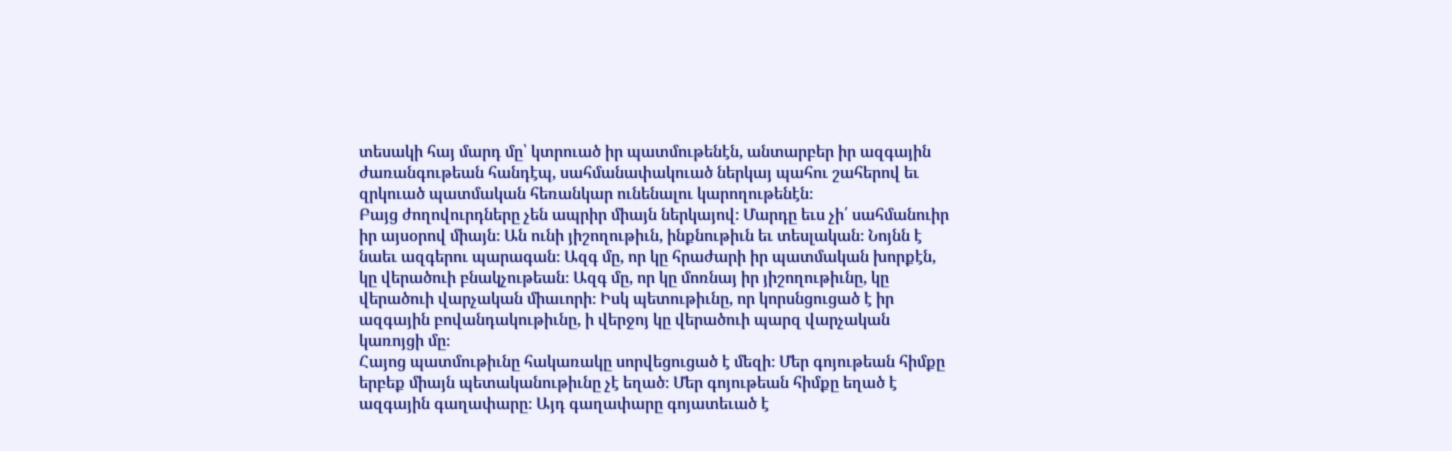տեսակի հայ մարդ մը՝ կտրուած իր պատմութենէն, անտարբեր իր ազգային ժառանգութեան հանդէպ, սահմանափակուած ներկայ պահու շահերով եւ զրկուած պատմական հեռանկար ունենալու կարողութենէն։
Բայց ժողովուրդները չեն ապրիր միայն ներկայով։ Մարդը եւս չի՛ սահմանուիր իր այսօրով միայն։ Ան ունի յիշողութիւն, ինքնութիւն եւ տեսլական։ Նոյնն է նաեւ ազգերու պարագան։ Ազգ մը, որ կը հրաժարի իր պատմական խորքէն, կը վերածուի բնակչութեան։ Ազգ մը, որ կը մոռնայ իր յիշողութիւնը, կը վերածուի վարչական միաւորի։ Իսկ պետութիւնը, որ կորսնցուցած է իր ազգային բովանդակութիւնը, ի վերջոյ կը վերածուի պարզ վարչական կառոյցի մը։
Հայոց պատմութիւնը հակառակը սորվեցուցած է մեզի։ Մեր գոյութեան հիմքը երբեք միայն պետականութիւնը չէ եղած։ Մեր գոյութեան հիմքը եղած է ազգային գաղափարը։ Այդ գաղափարը գոյատեւած է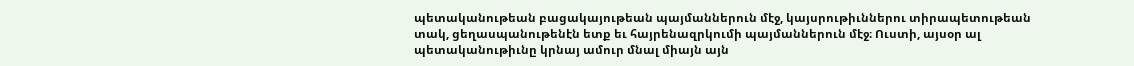պետականութեան բացակայութեան պայմաններուն մէջ, կայսրութիւններու տիրապետութեան տակ, ցեղասպանութենէն ետք եւ հայրենազրկումի պայմաններուն մէջ։ Ուստի, այսօր ալ պետականութիւնը կրնայ ամուր մնալ միայն այն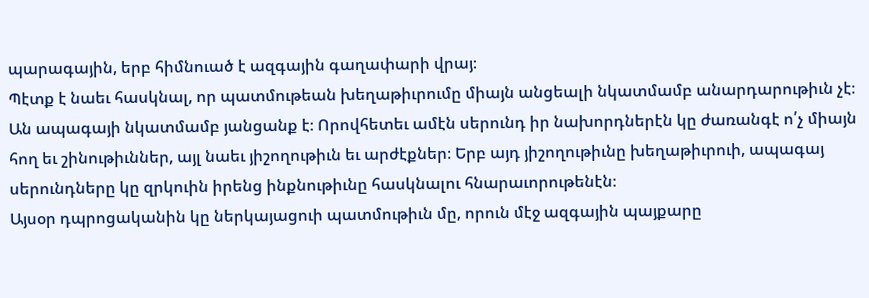պարագային, երբ հիմնուած է ազգային գաղափարի վրայ։
Պէտք է նաեւ հասկնալ, որ պատմութեան խեղաթիւրումը միայն անցեալի նկատմամբ անարդարութիւն չէ։ Ան ապագայի նկատմամբ յանցանք է։ Որովհետեւ ամէն սերունդ իր նախորդներէն կը ժառանգէ ո՛չ միայն հող եւ շինութիւններ, այլ նաեւ յիշողութիւն եւ արժէքներ։ Երբ այդ յիշողութիւնը խեղաթիւրուի, ապագայ սերունդները կը զրկուին իրենց ինքնութիւնը հասկնալու հնարաւորութենէն։
Այսօր դպրոցականին կը ներկայացուի պատմութիւն մը, որուն մէջ ազգային պայքարը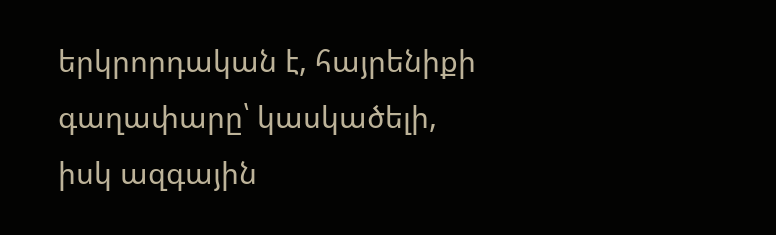երկրորդական է, հայրենիքի գաղափարը՝ կասկածելի, իսկ ազգային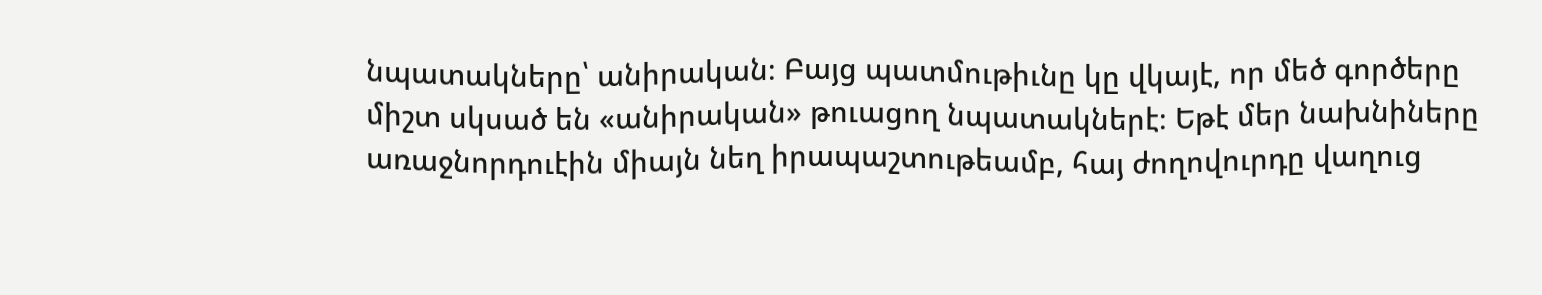նպատակները՝ անիրական։ Բայց պատմութիւնը կը վկայէ, որ մեծ գործերը միշտ սկսած են «անիրական» թուացող նպատակներէ։ Եթէ մեր նախնիները առաջնորդուէին միայն նեղ իրապաշտութեամբ, հայ ժողովուրդը վաղուց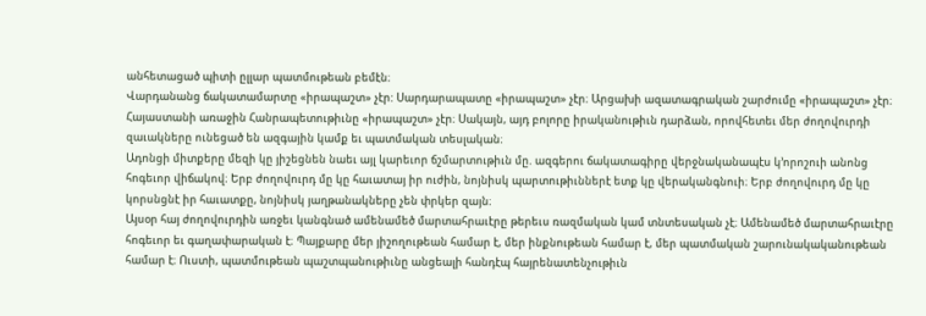անհետացած պիտի ըլլար պատմութեան բեմէն։
Վարդանանց ճակատամարտը «իրապաշտ» չէր: Սարդարապատը «իրապաշտ» չէր։ Արցախի ազատագրական շարժումը «իրապաշտ» չէր։ Հայաստանի առաջին Հանրապետութիւնը «իրապաշտ» չէր։ Սակայն, այդ բոլորը իրականութիւն դարձան, որովհետեւ մեր ժողովուրդի զաւակները ունեցած են ազգային կամք եւ պատմական տեսլական։
Ադոնցի միտքերը մեզի կը յիշեցնեն նաեւ այլ կարեւոր ճշմարտութիւն մը. ազգերու ճակատագիրը վերջնականապէս կ՚որոշուի անոնց հոգեւոր վիճակով։ Երբ ժողովուրդ մը կը հաւատայ իր ուժին, նոյնիսկ պարտութիւններէ ետք կը վերականգնուի։ Երբ ժողովուրդ մը կը կորսնցնէ իր հաւատքը, նոյնիսկ յաղթանակները չեն փրկեր զայն։
Այսօր հայ ժողովուրդին առջեւ կանգնած ամենամեծ մարտահրաւէրը թերեւս ռազմական կամ տնտեսական չէ։ Ամենամեծ մարտահրաւէրը հոգեւոր եւ գաղափարական է։ Պայքարը մեր յիշողութեան համար է, մեր ինքնութեան համար է, մեր պատմական շարունակականութեան համար է։ Ուստի, պատմութեան պաշտպանութիւնը անցեալի հանդէպ հայրենատենչութիւն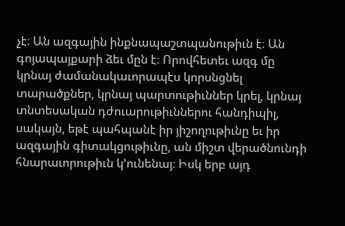չէ։ Ան ազգային ինքնապաշտպանութիւն է։ Ան գոյապայքարի ձեւ մըն է։ Որովհետեւ ազգ մը կրնայ ժամանակաւորապէս կորսնցնել տարածքներ, կրնայ պարտութիւններ կրել, կրնայ տնտեսական դժուարութիւններու հանդիպիլ, սակայն, եթէ պահպանէ իր յիշողութիւնը եւ իր ազգային գիտակցութիւնը, ան միշտ վերածնունդի հնարաւորութիւն կ՚ունենայ։ Իսկ երբ այդ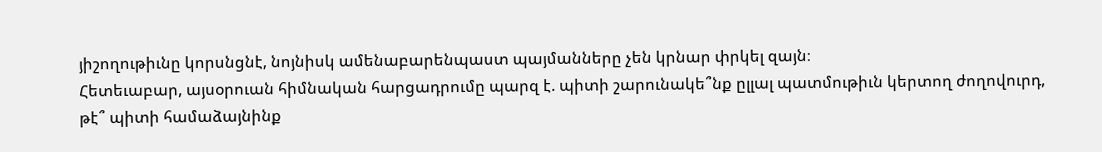յիշողութիւնը կորսնցնէ, նոյնիսկ ամենաբարենպաստ պայմանները չեն կրնար փրկել զայն։
Հետեւաբար, այսօրուան հիմնական հարցադրումը պարզ է. պիտի շարունակե՞նք ըլլալ պատմութիւն կերտող ժողովուրդ, թէ՞ պիտի համաձայնինք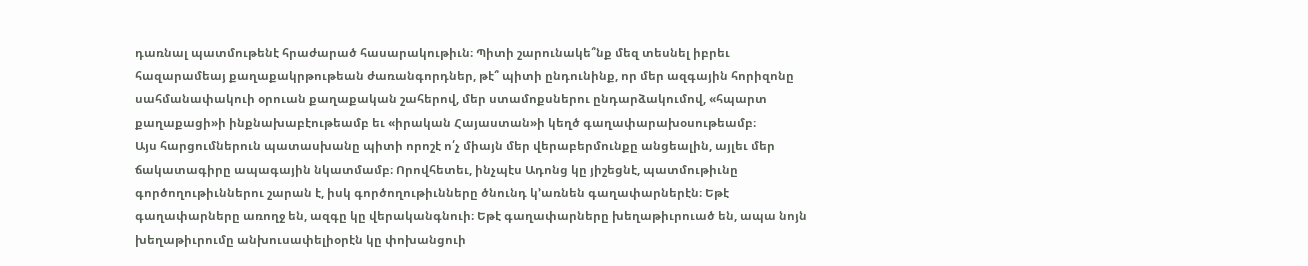դառնալ պատմութենէ հրաժարած հասարակութիւն։ Պիտի շարունակե՞նք մեզ տեսնել իբրեւ հազարամեայ քաղաքակրթութեան ժառանգորդներ, թէ՞ պիտի ընդունինք, որ մեր ազգային հորիզոնը սահմանափակուի օրուան քաղաքական շահերով, մեր ստամոքսներու ընդարձակումով, «հպարտ քաղաքացի»ի ինքնախաբէութեամբ եւ «իրական Հայաստան»ի կեղծ գաղափարախօսութեամբ։
Այս հարցումներուն պատասխանը պիտի որոշէ ո՛չ միայն մեր վերաբերմունքը անցեալին, այլեւ մեր ճակատագիրը ապագային նկատմամբ։ Որովհետեւ, ինչպէս Ադոնց կը յիշեցնէ, պատմութիւնը գործողութիւններու շարան է, իսկ գործողութիւնները ծնունդ կ՚առնեն գաղափարներէն։ Եթէ գաղափարները առողջ են, ազգը կը վերականգնուի։ Եթէ գաղափարները խեղաթիւրուած են, ապա նոյն խեղաթիւրումը անխուսափելիօրէն կը փոխանցուի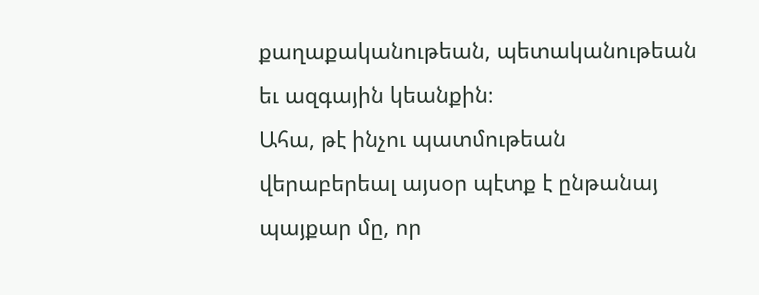քաղաքականութեան, պետականութեան եւ ազգային կեանքին։
Ահա, թէ ինչու պատմութեան վերաբերեալ այսօր պէտք է ընթանայ պայքար մը, որ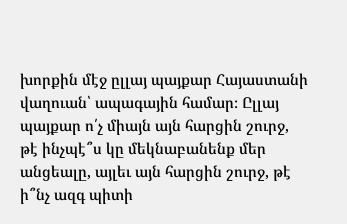խորքին մէջ ըլլայ պայքար Հայաստանի վաղուան՝ ապագային համար։ Ըլլայ պայքար ո՛չ միայն այն հարցին շուրջ, թէ ինչպէ՞ս կը մեկնաբանենք մեր անցեալը, այլեւ այն հարցին շուրջ, թէ ի՞նչ ազգ պիտի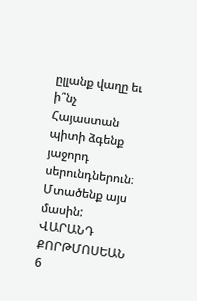ըլլանք վաղը եւ ի՞նչ Հայաստան պիտի ձգենք յաջորդ սերունդներուն։
Մտածենք այս մասին:
ՎԱՐԱՆԴ ՔՈՐԹՄՈՍԵԱՆ
6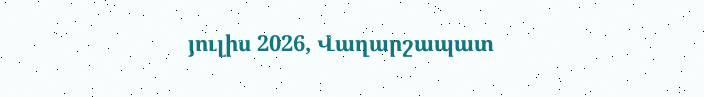յուլիս 2026, Վաղարշապատ